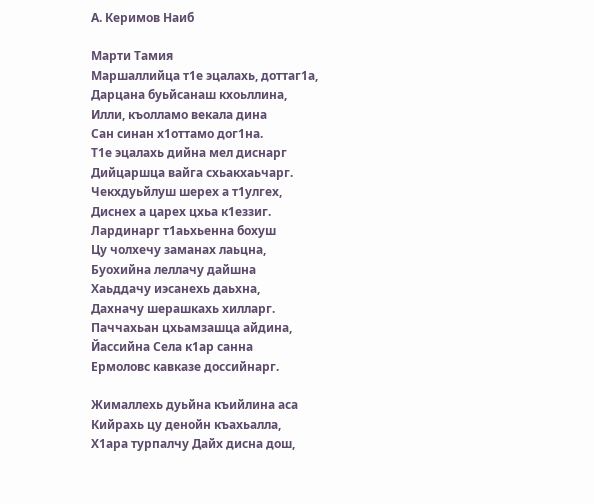А. Керимов Наиб

Марти Тамия
Маршаллийца т1е эцалахь, доттаг1а,
Дарцана буьйсанаш кхоьллина,
Илли, къолламо векала дина
Сан синан х1оттамо дог1на.
Т1е эцалахь дийна мел диснарг
Дийцаршца вайга схьакхаьчарг.
Чекхдуьйлуш шерех а т1улгех,
Диснех а царех цхьа к1еззиг.
Лардинарг т1аьхьенна бохуш
Цу чолхечу заманах лаьцна,
Буохийна леллачу дайшна
Хаьддачу иэсанехь даьхна,
Дахначу шерашкахь хилларг.
Паччахьан цхьамзашца айдина,
Йассийна Cела к1ар санна
Ермоловс кавказе доссийнарг.

Жималлехь дуьйна къийлина аса
Кийрахь цу денойн къахьалла,
Х1ара турпалчу Дайх дисна дош,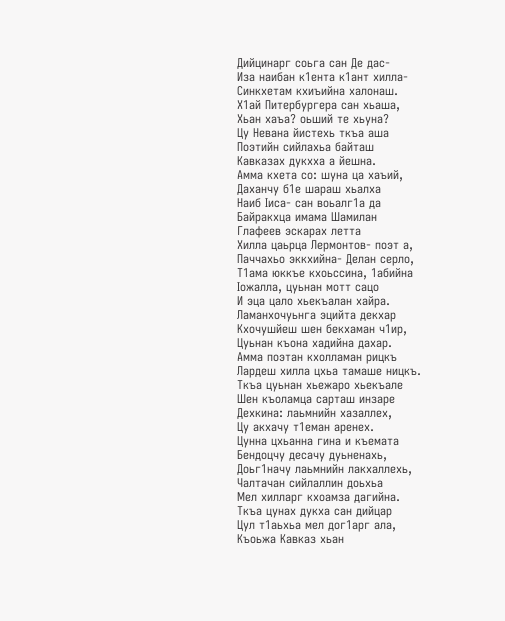Дийцинарг соьга сан Де дас-
Иза наибан к1ента к1ант хилла-
Синкхетам кхиъийна халонаш.
Х1ай Питербургера сан хьаша,
Хьан хаъа? оьший те хьуна?
Цу Невана йистехь ткъа аша
Поэтийн сийлахьа байташ
Кавказах дукхха а йешна.
Амма кхета со: шуна ца хаъий,
Даханчу б1е шараш хьалха
Наиб Iиса- сан воьалг1а да
Байракхца имама Шамилан
Глафеев эскарах летта
Хилла цаьрца Лермонтов- поэт а,
Паччахьо эккхийна- Делан серло,
Т1ама юккъе кхоьссина, 1абийна
Iожалла, цуьнан мотт сацо
И эца цало хьекъалан хайра.
Ламанхочуьнга эцийта декхар
Кхочушйеш шен бекхаман ч1ир,
Цуьнан къона хадийна дахар.
Амма поэтан кхолламан рицкъ
Лардеш хилла цхьа тамаше ницкъ.
Ткъа цуьнан хьежаро хьекъале
Шен къоламца сарташ инзаре
Дехкина: лаьмнийн хазаллех,
Цу акхачу т1еман аренех.
Цунна цхьанна гина и къемата
Бендоцчу десачу дуьненахь,
Доьг1начу лаьмнийн лакхаллехь,
Чалтачан сийлаллин доьхьа
Мел хилларг кхоамза дагийна.
Ткъа цунах дукха сан дийцар
Цул т1аьхьа мел дог1арг ала,
Къоьжа Кавказ хьан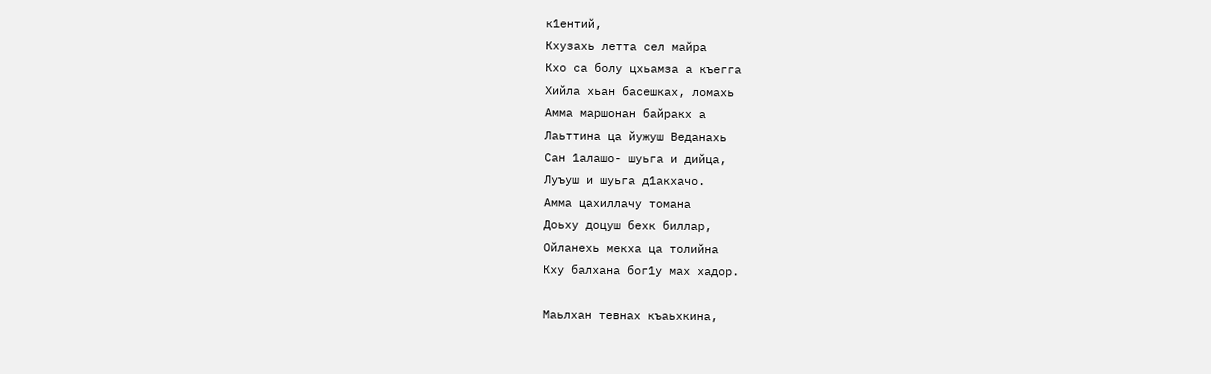к1ентий,
Кхузахь летта сел майра
Кхо са болу цхьамза а къегга
Хийла хьан басешках, ломахь
Амма маршонан байракх а
Лаьттина ца йужуш Веданахь
Сан 1алашо- шуьга и дийца,
Луъуш и шуьга д1акхачо.
Амма цахиллачу томана
Доьху доцуш бехк биллар,
Ойланехь мекха ца толийна
Кху балхана бог1у мах хадор.

Маьлхан тевнах къаьхкина,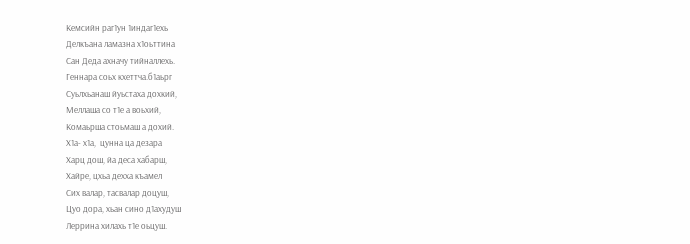Кемсийн раг1ун 1индаг1ехь
Делкъана ламазна х1оьттина
Сан Деда ахначу тийналлехь.
Геннара соьх кхеттча.б1аьрг
Суьлхьанаш йуьстаха дохкий,
Меллаша со т1е а воьхий,
Комаьрша стоьмаш а дохий.
Х1а- х1а,  цунна ца дезара
Харц дош, йа деса хабарш,
Хайре, цхьа дехха къамел
Cих валар, тасвалар доцуш,
Цуо дора, хьан сино д1ахудуш
Леррина хилахь т1е оьцуш.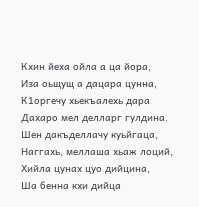Кхин йеха ойла а ца йора,
Иза оьщущ а дацара цунна,
К1оргечу хьекъалехь дара
Дахаро мел делларг гулдина.
Шен дакъделлачу куьйгаца,
Наггахь, меллаша хьаж лоций,
Хийла цунах цуо дийцина,
Ша бенна кхи дийца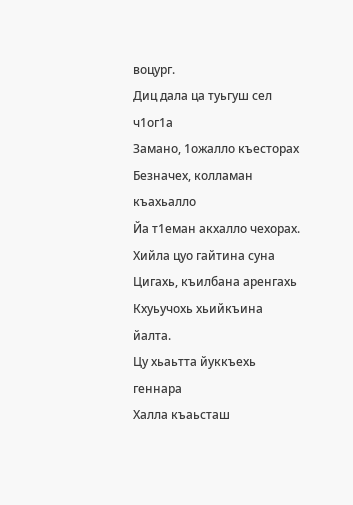воцург.
Диц дала ца туьгуш сел ч1ог1а
Замано, 1ожалло къесторах
Безначех, колламан къахьалло
Йа т1еман акхалло чехорах.
Хийла цуо гайтина суна
Цигахь, къилбана аренгахь
Кхуьучохь хьийкъина йалта.
Цу хьаьтта йуккъехь геннара
Халла къаьсташ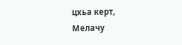цхьа керт,
Мелачу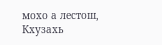мохо а лестош,
Кхузахь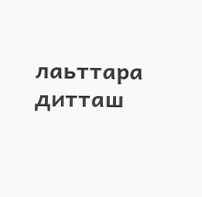лаьттара дитташ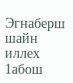Эгнаберш шайн иллех 1абош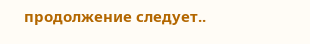продолжение следует..